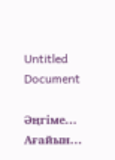Untitled Document

Әңгіме... Ағайын...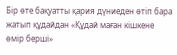Бір өте бақуатты қария дүниеден өтіп бара жатып құдайдан «Құдай маған кішкене өмір берші»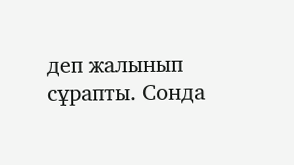деп жалынып сұрапты. Сонда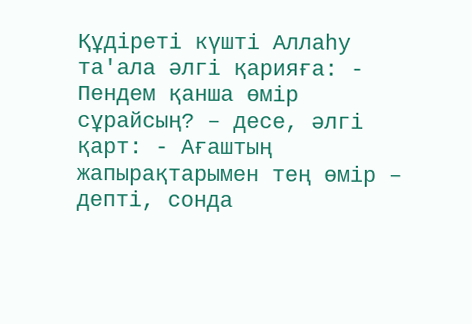Құдіреті күшті Аллаһу та'ала әлгі қарияға: - Пендем қанша өмір сұрайсың? – десе, әлгі қарт: - Ағаштың жапырақтарымен тең өмір – депті, сонда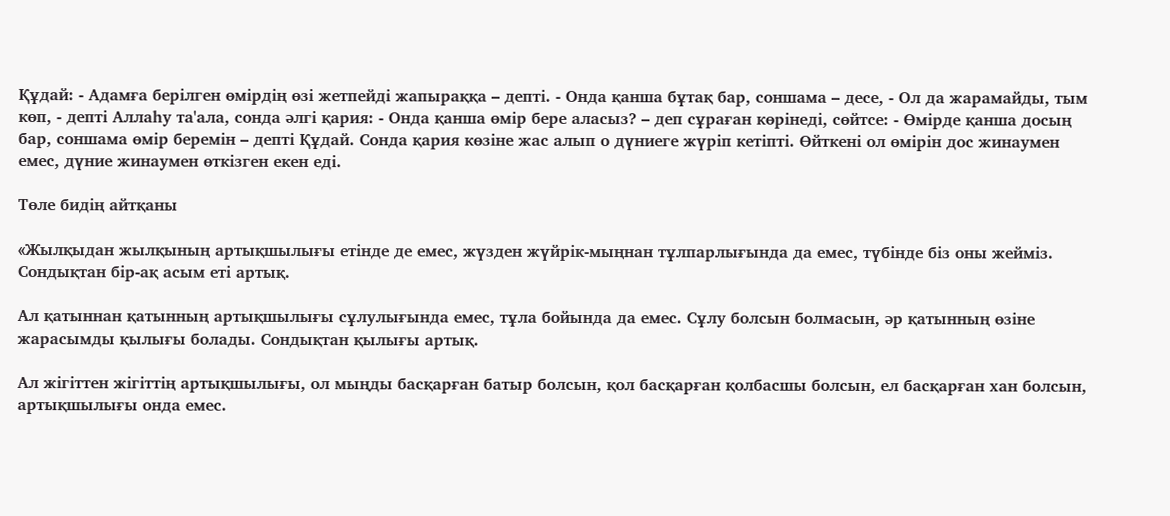Құдай: - Адамға берілген өмірдің өзі жетпейді жапыраққа – депті. - Онда қанша бұтақ бар, соншама – десе, - Ол да жарамайды, тым көп, - депті Аллаһу та'ала, сонда әлгі қария: - Онда қанша өмір бере аласыз? – деп сұраған көрінеді, сөйтсе: - Өмірде қанша досың бар, соншама өмір беремін – депті Құдай. Сонда қария көзіне жас алып о дүниеге жүріп кетіпті. Өйткені ол өмірін дос жинаумен емес, дүние жинаумен өткізген екен еді.

Төле бидің айтқаны

«Жылқыдан жылқының артықшылығы етінде де емес, жүзден жүйрік-мыңнан тұлпарлығында да емес, түбінде біз оны жейміз. Сондықтан бір-ақ асым еті артық.

Ал қатыннан қатынның артықшылығы сұлулығында емес, тұла бойында да емес. Сұлу болсын болмасын, əр қатынның өзіне жарасымды қылығы болады. Сондықтан қылығы артық.

Ал жігіттен жігіттің артықшылығы, ол мыңды басқарған батыр болсын, қол басқарған қолбасшы болсын, ел басқарған хан болсын, артықшылығы онда емес.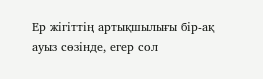Ер жігіттің артықшылығы бір-ақ ауыз сөзінде, егер сол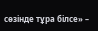сөзінде тұра білсе» –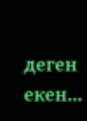деген екен...